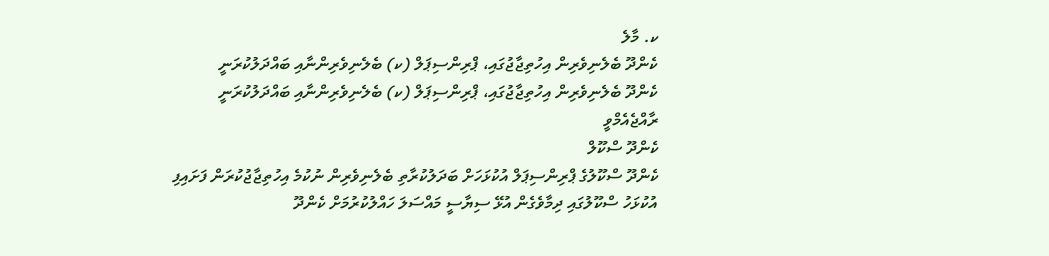ކ. މާލެ
ކެންދޫ ބެލެނިވެރިން އިހުތިޖާޖުގައި، ޕްރިންސިޕަލް (ކ) ބެލެނިވެރިންނާއި ބައްދަލުކުރަނީ
ކެންދޫ ބެލެނިވެރިން އިހުތިޖާޖުގައި، ޕްރިންސިޕަލް (ކ) ބެލެނިވެރިންނާއި ބައްދަލުކުރަނީ
ރާއްޖެއެމްވީ
ކެންދޫ ސްކޫލް
ކެންދޫ ސްކޫލުގެ ޕްރިންސިޕަލް އުކުޅަހަށް ބަދަލުކުރާތި ބެލެނިވެރިން ނުކުމެ އިހުތިޖާޖުކުރަން ފަށައިފި
އުކުޅަހު ސްކޫލުގައި ދިމާވެގެން އުޅޭ ސިޔާސީ މައްސަލަ ހައްލުކުރުމަށް ކެންދޫ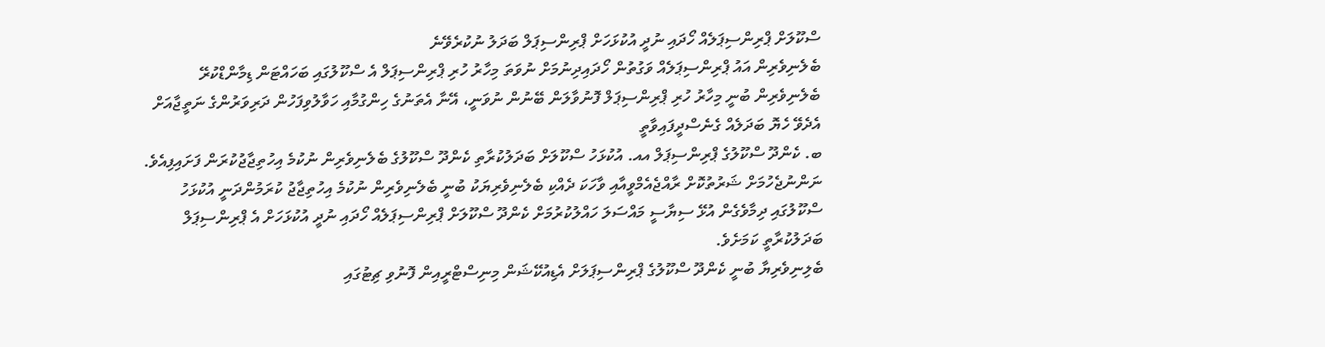ސްކޫލަށް ޕްރިންސިޕަލެއް ހޯދައި ނުދީ އުކުޅަހަށް ޕްރިންސިޕަލް ބަދަލު ނުކުރެވޭނެ
ބެލެނިވެރިން އައު ޕްރިންސިޕަލެއް ވަގުތުން ހޯދައިދިނުމަށް ނުވަތަ މިހާރު ހުރި ޕްރިންސިޕަލް އެ ސްކޫލުގައި ބަހައްޓަން ޑިމާންޑްކުރޭ
ބެލެނިވެރިން ބުނީ މިހާރު ހުރި ޕްރިންސިޕަލް ފޮނުވާލަން ބޭނުން ނުވަނީ، އޭނާ އެތަނުގެ ހިންގުމާއި ހަވާލުވިފަހުން ދަރިވަރުންގެ ނަތީޖާއަށް އެދެވޭ ހެޔޮ ބަދަލެއް ގެނެސްދީފައިވާތީ
ބ. ކެންދޫ ސްކޫލުގެ ޕްރިންސިޕަލް އއ. އުކުޅަހު ސްކޫލަށް ބަދަލުކުރާތި ކެންދޫ ސްކޫލުގެ ބެލެނިވެރިން ނުކުމެ އިހުތިޖާޖުކުރަން ފަށައިފިއެވެ.
ނަންނުޖެހުމަށް ޝަރުތުކޮށް ރާއްޖެއެމްވީއާއި ވާހަކަ ދެއްކި ބެލެނިވެރިޔަކު ބުނީ ބެލެނިވެރިން ނުކުމެ އިހުތިޖާޖު ކުރަމުންދަނީ އުކުޅަހު ސްކޫލުގައި ދިމާވެގެން އުޅޭ ސިޔާސީ މައްސަލަ ހައްލުކުރުމަށް ކެންދޫ ސްކޫލަށް ޕްރިންސިޕަލެއް ހޯދައި ނުދީ އުކުޅަހަށް އެ ޕްރިންސިޕަލް ބަދަލުކުރާތީ ކަމަށެވެ.
ބެލިނިވެރިޔާ ބުނީ ކެންދޫ ސްކޫލުގެ ޕްރިންސިޕަލަށް އެޑިއުކޭޝަން މިނިސްޓްރީއިން ފޮނުވި ޗިޓުގައި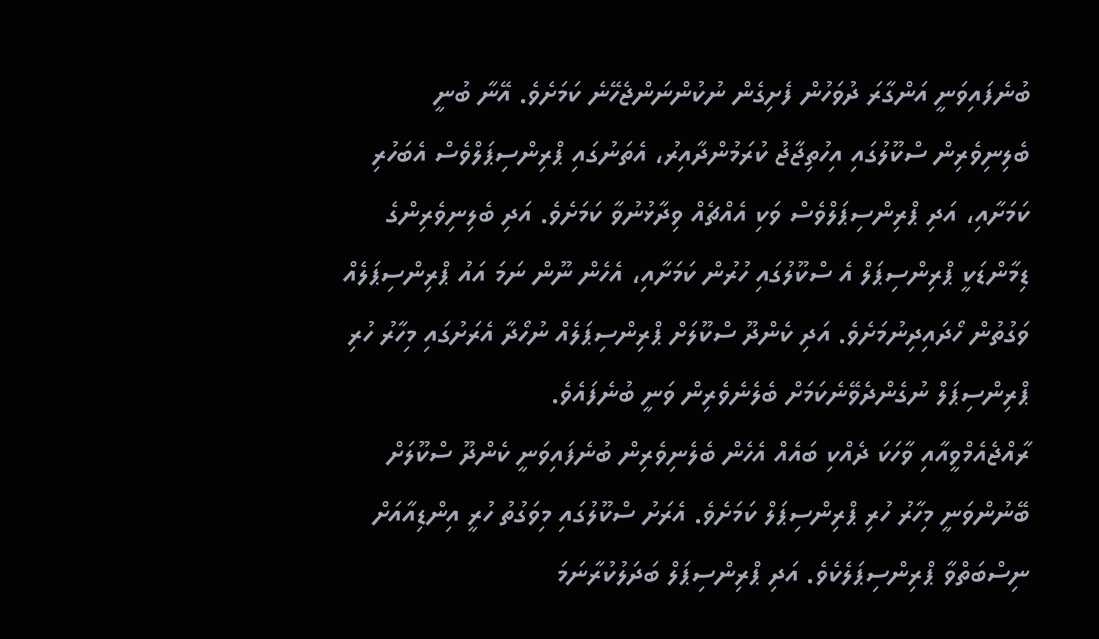ބުނެފައިވަނީ އަންގާރަ ދުވަހުން ފެށިގެން ނުކުންނަންޖެހޭނެ ކަމަށެވެ. އޭނާ ބުނީ ބެލިނިވެރިން ސްކޫލުގައި އިހުތިޖާޖު ކުރަމުންދާއިރު، އެތަނުގައި ޕްރިންސިޕަލްވެސް އެބަހުރި ކަމަށާއި، އަދި ޕްރިންސިޕަލްވެސް ވަކި އެއްޗެއް ވިދާޅުނުވާ ކަމަށެވެ. އަދި ބެލިނިވެރިންގެ ޑިމާންޑަކީ ޕްރިންސިޕަލް އެ ސްކޫލުގައި ހުރުން ކަމަށާއި، އެހެން ނޫން ނަމަ އައު ޕްރިންސިޕަލެއް ވަގުތުން ހޯދައިދިނުމަށެވެ. އަދި ކެންދޫ ސްކޫލަށް ޕްރިންސިޕަލެއް ނުހޯދާ އެރަށުގައި މިހާރު ހުރި ޕްރިންސިޕަލް ނުގެންދެވޭނެކަމަށް ބެލެނެވެރިން ވަނީ ބުނެފައެވެ.
ރާއްޖެއެމްވީއާއި ވާހަކަ ދެއްކި ބައެއް އެހެން ބެލެނިވެރިން ބުނެފައިވަނީ ކެންދޫ ސްކޫލަށް ބޭނުންވަނީ މިހާރު ހުރި ޕްރިންސިޕަލް ކަމަށެވެ. އެރަށު ސްކޫލުގައި މިވަގުތު ހުރީ އިންޑިއާއަށް ނިސްބަތްވާ ޕްރިންސިޕަލެކެވެ. އަދި ޕްރިންސިޕަލް ބަދަލުކުރާނަމަ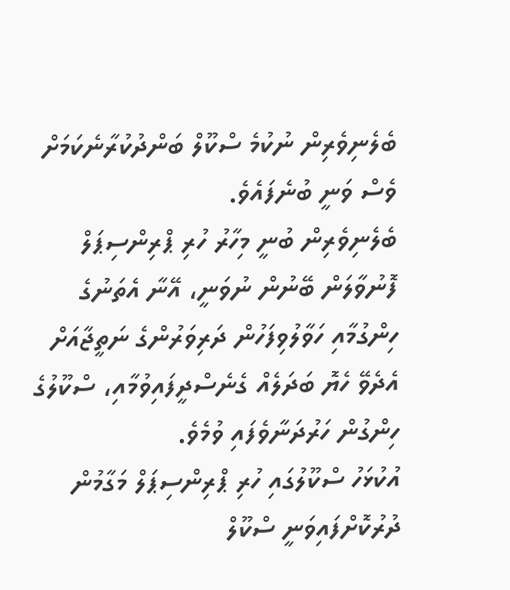ބެލެނިވެރިން ނުކުމެ ސްކޫލް ބަންދުކުރާނެކަމަށް ވެސް ވަނީ ބުނެފައެވެ.
ބެލެނިވެރިން ބުނީ މިހާރު ހުރި ޕްރިންސިޕަލް ފޮނުވާލަން ބޭނުން ނުވަނީ، އޭނާ އެތަނުގެ ހިންގުމާއި ހަވާލުވިފަހުން ދަރިވަރުންގެ ނަތީޖާއަށް އެދެވޭ ހެޔޮ ބަދަލެއް ގެނެސްދީފައިވުމާއި، ސްކޫލުގެ ހިންގުން ހަރުދަނާވެފައި ވުމެވެ.
އުކުޅަހު ސްކޫލުގައި ހުރި ޕްރިންސިޕަލް މަގާމުން ދުރުކޮށްފައިވަނީ ސްކޫލް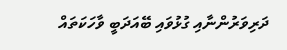ދަރިވަރުންނާއި ގުޅުވައި ބޭއަދަބީ ވާހަކަތައް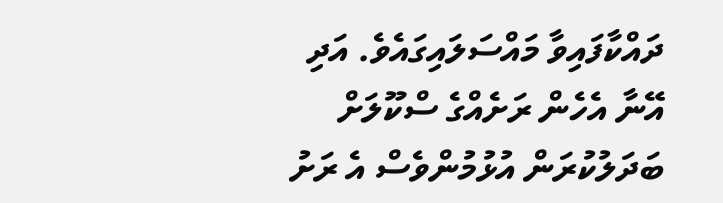ދައްކާފައިވާ މައްސަލައިގައެވެ. އަދި އޭނާ އެހެން ރަށެއްގެ ސްކޫލަށް ބަދަލުކުރަން އުޅުމުންވެސް އެ ރަށު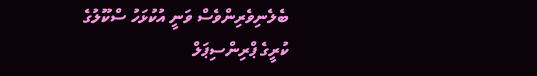ބެލެނިވެރިންވެސް ވަނީ އުކުޅަހު ސްކޫލުގެ ކުރީގެ ޕްރިންސިޕަލް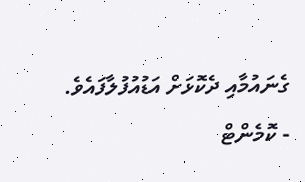ގެނައުމާއި ދެކޮޅަށް އަޑުއުފުލާފައެވެ.
- ކޮމެންޓް